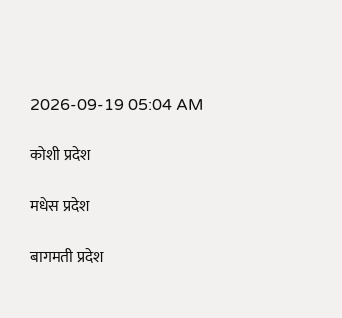2026-09-19 05:04 AM

कोशी प्रदेश

मधेस प्रदेश

बागमती प्रदेश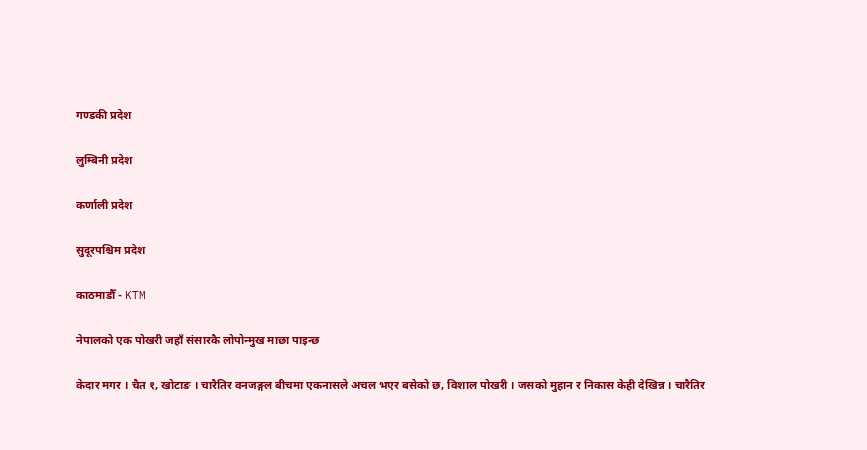गण्डकी प्रदेश

लुम्बिनी प्रदेश

कर्णाली प्रदेश

सुदूरपश्चिम प्रदेश

काठमाडौँ - KTM

नेपालको एक पोखरी जहाँ संसारकै लोपोन्मुख माछा पाइन्छ

केदार मगर । चैत १, खोटाङ । चारैतिर वनजङ्गल बीचमा एकनासले अचल भएर बसेको छ, विशाल पोखरी । जसको मुहान र निकास केही देखिन्न । चारैतिर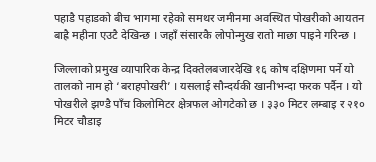पहाडै पहाडको बीच भागमा रहेको समथर जमीनमा अवस्थित पोखरीको आयतन बाह्रै महीना एउटै देखिन्छ । जहाँ संसारकै लोपोन्मुख रातो माछा पाइने गरिन्छ ।

जिल्लाको प्रमुख व्यापारिक केन्द्र दिक्तेलबजारदेखि १६ कोष दक्षिणमा पर्ने यो तालको नाम हो ‘बराहपोखरी’ । यसलाई सौन्दर्यकी खानीभन्दा फरक पर्दैन । यो पोखरीले झण्डै पाँच किलोमिटर क्षेत्रफल ओगटेको छ । ३३० मिटर लम्बाइ र २१० मिटर चौडाइ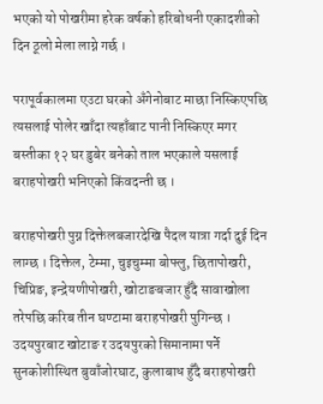भएको यो पोखरीमा हरेक वर्षको हरिबोधनी एकादशीको दिन ठूलो मेला लाग्ने गर्छ ।

परापूर्वकालमा एउटा घरको अँगेनोबाट माछा निस्किएपछि त्यसलाई पोलेर खाँदा त्यहाँबाट पानी निस्किएर मगर बस्तीका १२ घर डुबेर बनेको ताल भएकाले यसलाई बराहपोखरी भनिएको किंवदन्ती छ ।

बराहपोखरी पुग्न दिक्तेलबजारदेखि पैदल यात्रा गर्दा दुई दिन लाग्छ । दिक्तेल, टेम्मा, चुइचुम्मा बोफ्लु, छितापोखरी, चिप्रिङ, इन्द्रेयणीपोखरी, खोटाङबजार हुँदै सावाखोला तरेपछि करिब तीन घण्टामा बराहपोखरी पुगिन्छ । उदयपुरबाट खोटाङ र उदयपुरको सिमानामा पर्ने सुनकोशीस्थित बुवाँजोरघाट, कुलाबाध हुँदै बराहपोखरी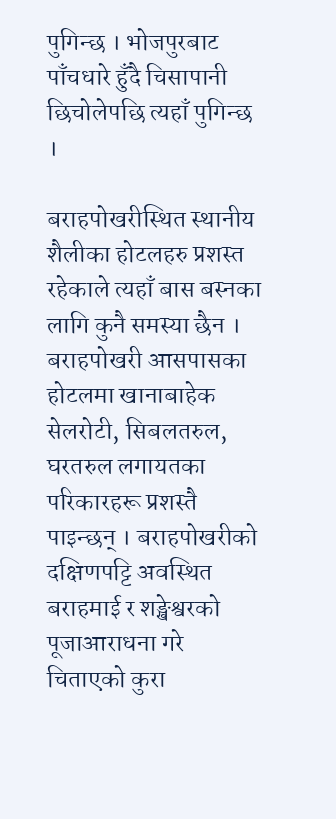पुगिन्छ । भोजपुरबाट पाँचधारे हुँदै चिसापानी छिचोलेपछि त्यहाँ पुगिन्छ ।

बराहपोखरीस्थित स्थानीय शैलीका होटलहरु प्रशस्त रहेकाले त्यहाँ बास बस्नका लागि कुनै समस्या छैन । बराहपोखरी आसपासका होटलमा खानाबाहेक सेलरोटी, सिबलतरुल, घरतरुल लगायतका परिकारहरू प्रशस्तै पाइन्छन् । बराहपोखरीको दक्षिणपट्टि अवस्थित बराहमाई र शङ्खेश्वरको पूजाआराधना गरे चिताएको कुरा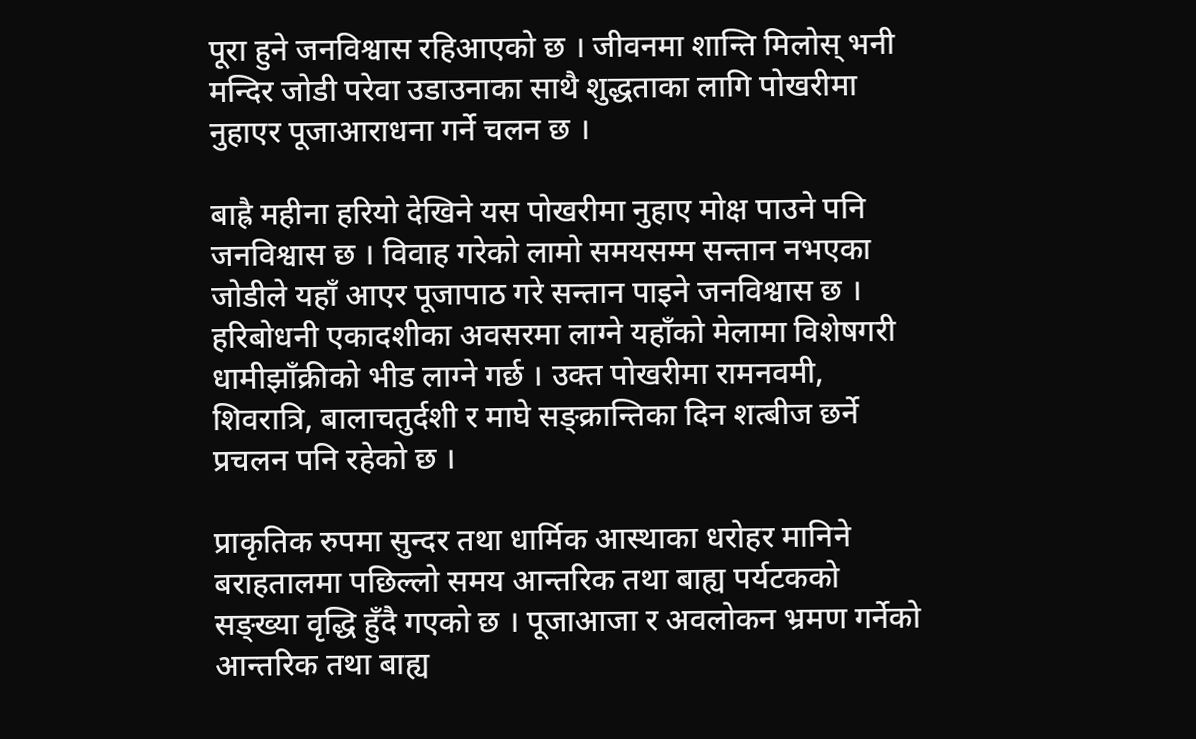पूरा हुने जनविश्वास रहिआएको छ । जीवनमा शान्ति मिलोस् भनी मन्दिर जोडी परेवा उडाउनाका साथै शुद्धताका लागि पोखरीमा नुहाएर पूजाआराधना गर्ने चलन छ ।

बाह्रै महीना हरियो देखिने यस पोखरीमा नुहाए मोक्ष पाउने पनि जनविश्वास छ । विवाह गरेको लामो समयसम्म सन्तान नभएका जोडीले यहाँ आएर पूजापाठ गरे सन्तान पाइने जनविश्वास छ । हरिबोधनी एकादशीका अवसरमा लाग्ने यहाँको मेलामा विशेषगरी धामीझाँक्रीको भीड लाग्ने गर्छ । उक्त पोखरीमा रामनवमी, शिवरात्रि, बालाचतुर्दशी र माघे सङ्क्रान्तिका दिन शत्बीज छर्ने प्रचलन पनि रहेको छ ।

प्राकृतिक रुपमा सुन्दर तथा धार्मिक आस्थाका धरोहर मानिने बराहतालमा पछिल्लो समय आन्तरिक तथा बाह्य पर्यटकको सङ्ख्या वृद्धि हुँदै गएको छ । पूजाआजा र अवलोकन भ्रमण गर्नेको आन्तरिक तथा बाह्य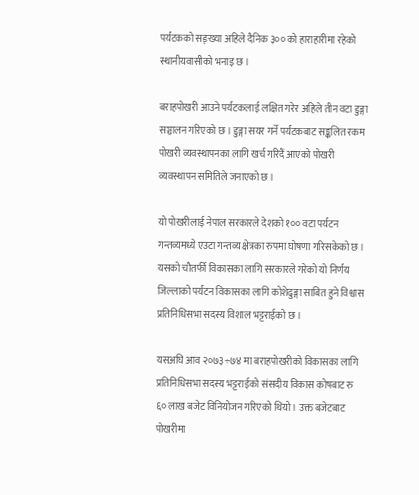पर्यटकको सङ्ख्या अहिले दैनिक ३०० को हाराहारीमा रहेको स्थानीयवासीको भनाइ छ ।

बराहपोखरी आउने पर्यटकलाई लक्षित गरेर अहिले तीन वटा डुङ्गा सञ्चालन गरिएको छ । डुङ्गा सयर गर्ने पर्यटकबाट सङ्कलित रकम पोखरी व्यवस्थापनका लागि खर्च गरिदैं आएको पोखरी व्यवस्थापन समितिले जनाएको छ ।

यो पोखरीलाई नेपाल सरकारले देशको १०० वटा पर्यटन गन्तव्यमध्ये एउटा गन्तव्य क्षेत्रका रुपमा घोषणा गरिसकेको छ । यसको चौतर्फी विकासका लागि सरकारले गरेको यो निर्णय जिल्लाको पर्यटन विकासका लागि कोशेढुङ्गा साबित हुने विश्वास प्रतिनिधिसभा सदस्य विशाल भट्टराईको छ ।

यसअघि आव २०७३÷७४ मा बराहपोखरीको विकासका लागि प्रतिनिधिसभा सदस्य भट्टराईको संसदीय विकास कोषबाट रु ६० लाख बजेट विनियोजन गरिएको थियो । उक्त बजेटबाट पोखरीमा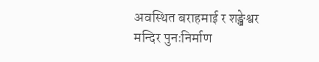अवस्थित बराहमाई र शङ्खेश्वर मन्दिर पुनःनिर्माण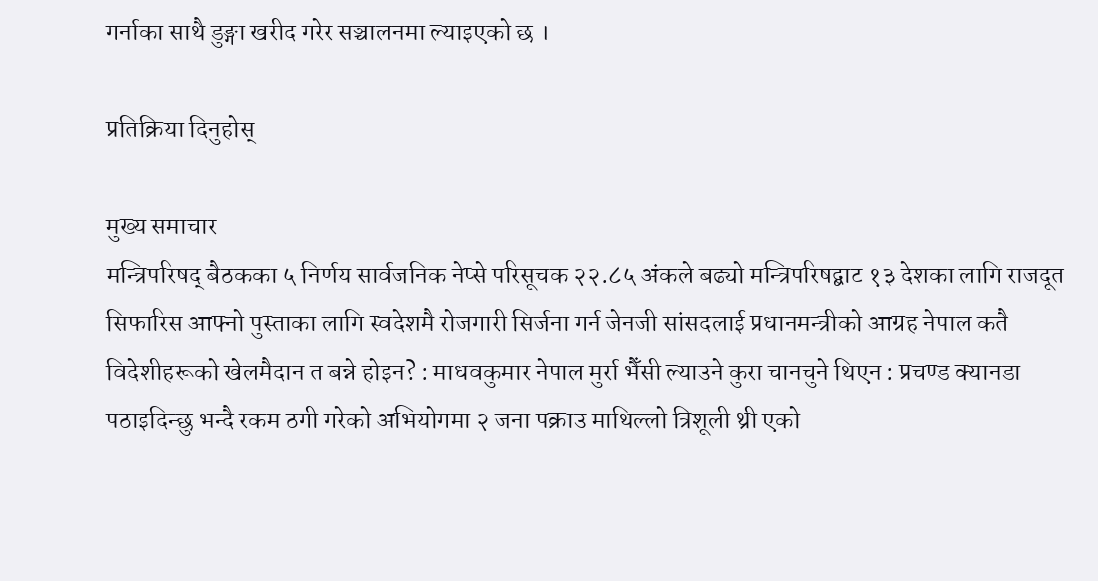गर्नाका साथै डुङ्गा खरीद गरेर सञ्चालनमा ल्याइएको छ ।

प्रतिक्रिया दिनुहोस्

मुख्य समाचार
मन्त्रिपरिषद् बैठकका ५ निर्णय सार्वजनिक नेप्से परिसूचक २२.८५ अंकले बढ्यो मन्त्रिपरिषद्बाट १३ देशका लागि राजदूत सिफारिस आफ्नो पुस्ताका लागि स्वदेशमै रोजगारी सिर्जना गर्न जेनजी सांसदलाई प्रधानमन्त्रीको आग्रह नेपाल कतै विदेशीहरूको खेलमैदान त बन्ने होइन? : माधवकुमार नेपाल मुर्रा भैँसी ल्याउने कुरा चानचुने थिएन : प्रचण्ड क्यानडा पठाइदिन्छु भन्दै रकम ठगी गरेको अभियोगमा २ जना पक्राउ माथिल्लो त्रिशूली थ्री एको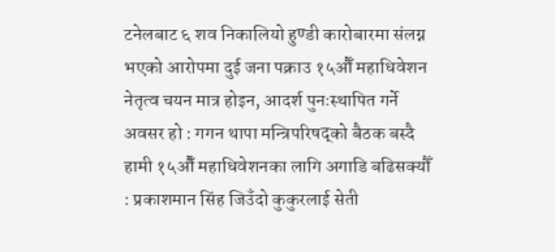टनेलबाट ६ शव निकालियो हुण्डी कारोबारमा संलग्न भएको आरोपमा दुई जना पक्राउ १५औँ महाधिवेशन नेतृत्व चयन मात्र होइन, आदर्श पुनःस्थापित गर्ने अवसर हो : गगन थापा मन्त्रिपरिषद्को बैठक बस्दै हामी १५औँ महाधिवेशनका लागि अगाडि बढिसक्यौँ : प्रकाशमान सिंह जिउँदो कुकुरलाई सेती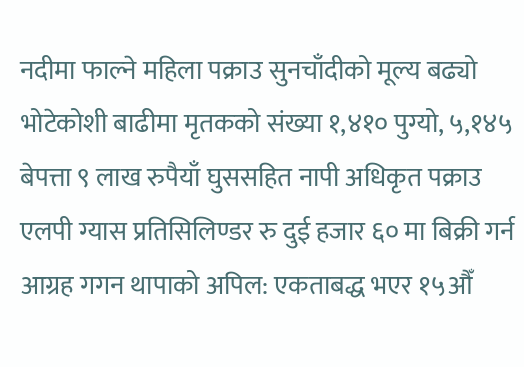नदीमा फाल्ने महिला पक्राउ सुनचाँदीको मूल्य बढ्यो भोटेकोशी बाढीमा मृतकको संख्या १,४१० पुग्यो, ५,१४५ बेपत्ता ९ लाख रुपैयाँ घुससहित नापी अधिकृत पक्राउ एलपी ग्यास प्रतिसिलिण्डर रु दुई हजार ६० मा बिक्री गर्न आग्रह गगन थापाको अपिल: एकताबद्ध भएर १५औँ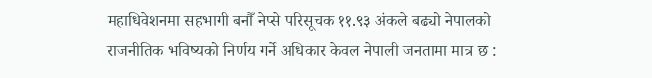महाधिवेशनमा सहभागी बनौँ नेप्से परिसूचक ११.९३ अंकले बढ्यो नेपालको राजनीतिक भविष्यको निर्णय गर्ने अधिकार केवल नेपाली जनतामा मात्र छ :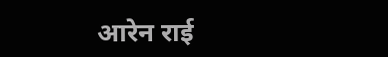आरेन राई